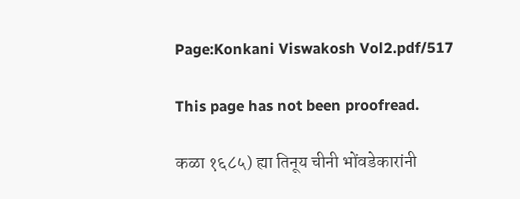Page:Konkani Viswakosh Vol2.pdf/517

This page has not been proofread.

कळा १६८५) ह्या तिनूय चीनी भोंवडेकारांनी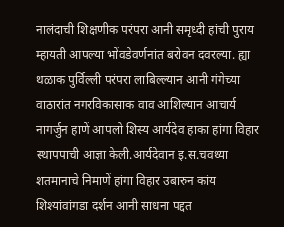नालंदाची शिक्षणीक परंपरा आनी समृध्दी हांची पुराय म्हायती आपल्या भोंवडेवर्णनांत बरोवन दवरल्या. ह्या थळाक पुर्विल्ली परंपरा लाबिल्ल्यान आनी गंगेच्या वाठारांत नगरविकासाक वाव आशिल्यान आचार्य नागर्जुन हाणें आपलो शिस्य आर्यदेव हाका हांगा विहार स्थापपाची आज्ञा केली.आर्यदेवान इ.स.चवथ्या शतमानाचे निमाणें हांगा विहार उबारुन कांय शिश्यांवांगडा दर्शन आनी साधना पद्दत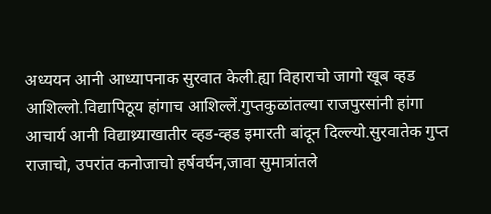अध्ययन आनी आध्यापनाक सुरवात केली.ह्या विहाराचो जागो खूब व्हड आशिल्लो.विद्यापिठूय हांगाच आशिल्लें.गुप्तकुळांतल्या राजपुरसांनी हांगा आचार्य आनी विद्याथ्र्याखातीर व्हड-व्हड इमारती बांदून दिल्ल्यो.सुरवातेक गुप्त राजाचो, उपरांत कनोजाचो हर्षवर्घन,जावा सुमात्रांतले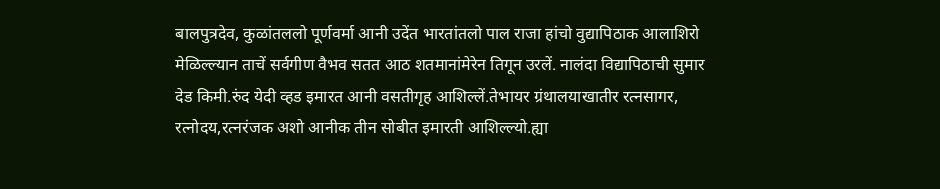बालपुत्रदेव, कुळांतललो पूर्णवर्मा आनी उदेंत भारतांतलो पाल राजा हांचो वुद्यापिठाक आलाशिरो मेळिल्ल्यान ताचें सर्वगीण वैभव सतत आठ शतमानांमेरेन तिगून उरलें. नालंदा विद्यापिठाची सुमार देड किमी.रुंद येदी व्हड इमारत आनी वसतीगृह आशिल्लें.तेभायर ग्रंथालयाखातीर रत्नसागर, रत्नोदय,रत्नरंजक अशो आनीक तीन सोबीत इमारती आशिल्ल्यो.ह्या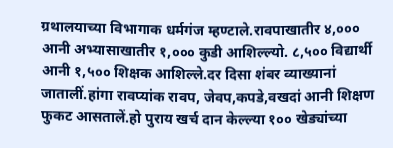ग्रथालयाच्या विभागाक धर्मगंज म्हण्टाले.रावपाखातीर ४,००० आनी अभ्यासाखातीर १,००० कुडी आशिल्ल्यो. ८,५०० विद्यार्थी आनी १,५०० शिक्षक आशिल्ले.दर दिसा शंबर व्याख्यानां जातालीं.हांगा रावप्यांक रावप, जेवप,कपडे,वखदां आनी शिक्षण फुकट आसतालें.हो पुराय खर्च दान केल्ल्या १०० खेड्यांच्या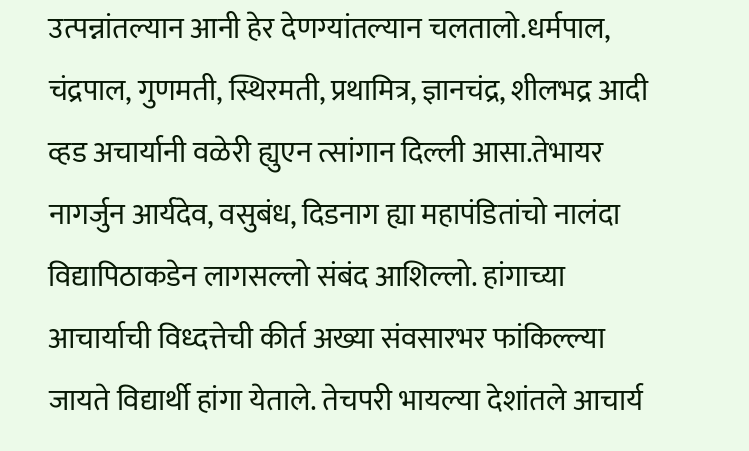उत्पन्नांतल्यान आनी हेर देणग्यांतल्यान चलतालो.धर्मपाल, चंद्रपाल, गुणमती, स्थिरमती, प्रथामित्र, ज्ञानचंद्र, शीलभद्र आदी व्हड अचार्यानी वळेरी ह्युएन त्सांगान दिल्ली आसा.तेभायर नागर्जुन आर्यदेव, वसुबंध, दिडनाग ह्या महापंडितांचो नालंदा विद्यापिठाकडेन लागसल्लो संबंद आशिल्लो. हांगाच्या आचार्याची विध्दत्तेची कीर्त अख्या संवसारभर फांकिल्ल्या जायते विद्यार्थी हांगा येताले. तेचपरी भायल्या देशांतले आचार्य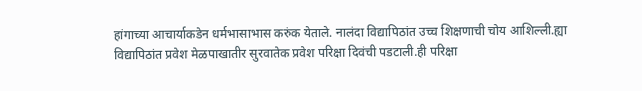हांगाच्या आचार्याकडेन धर्मभासाभास करुंक येताले. नालंदा विद्यापिठांत उच्च शिक्षणाची चोय आशिल्ली.ह्या विद्यापिठांत प्रवेश मेळपाखातीर सुरवातेक प्रवेश परिक्षा दिवंची पडटाली.ही परिक्षा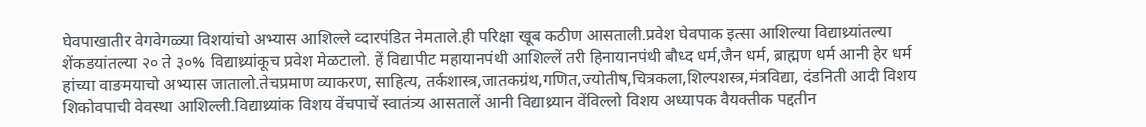घेवपाखातीर वेगवेगळ्या विशयांचो अभ्यास आशिल्ले व्दारपंडित नेमताले.ही परिक्षा खूब कठीण आसताली.प्रवेश घेवपाक इत्सा आशिल्या विद्याथ्र्यांतल्या शेंकडयांतल्या २० ते ३०% विद्याथ्र्यांकूच प्रवेश मेळटालो. हें विद्यापीट महायानपंथी आशिल्लें तरी हिनायानपंथी बौध्द धर्म,जैन धर्म, ब्राह्मण धर्म आनी हेर धर्म हांच्या वाङमयाचो अभ्यास जातालो.तेचप्रमाण व्याकरण, साहित्य, तर्कशास्त्र,जातकग्रंथ,गणित,ज्योतीष,चित्रकला,शिल्पशस्त्र,मंत्रविद्या, दंडनिती आदी विशय शिकोवपाची वेवस्था आशिल्ली.विद्याथ्र्यांक विशय वेंचपाचें स्वातंत्र्य आसतालें आनी विद्याथ्र्यान वेंविल्लो विशय अध्यापक वैयक्तीक पद्दतीन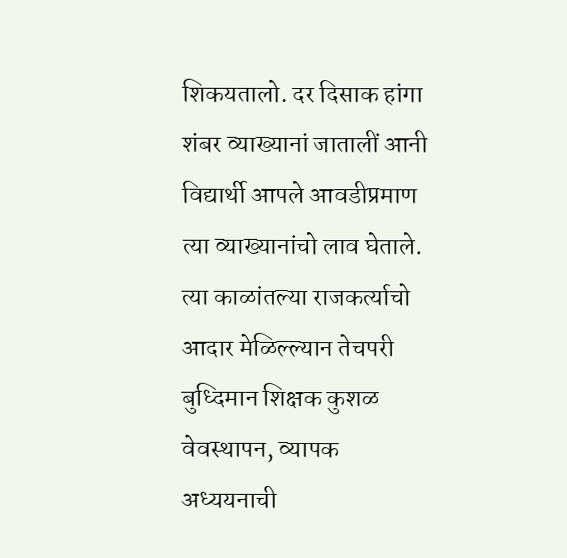शिकयतालो. दर दिसाक हांगा शंबर व्याख्यानां जातालीं आनी विद्यार्थी आपले आवडीप्रमाण त्या व्याख्यानांचो लाव घेताले. त्या काळांतल्या राजकर्त्याचो आदार मेळिल्ल्यान तेचपरी बुध्दिमान शिक्षक कुशळ वेवस्थापन, व्यापक अध्ययनाची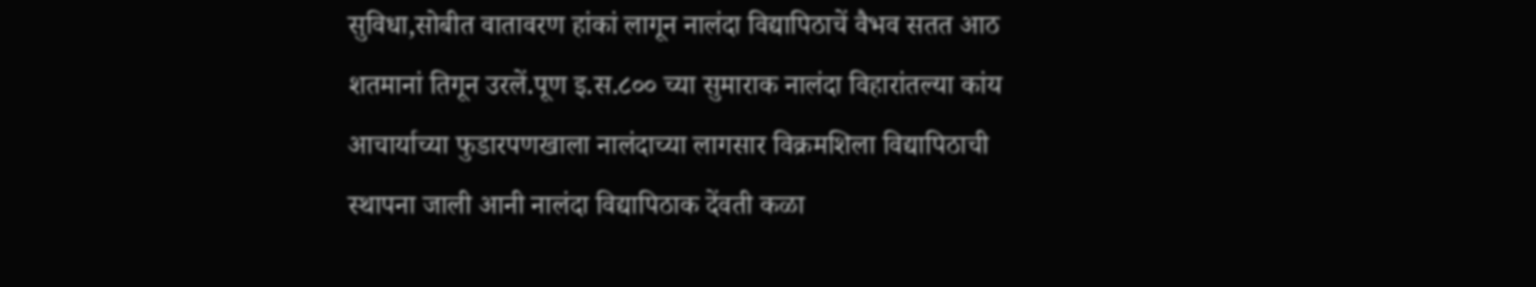सुविधा,सोबीत वातावरण हांकां लागून नालंदा विद्यापिठाचें वैभव सतत आठ शतमानां तिगून उरलें.पूण इ.स.८०० च्या सुमाराक नालंदा विहारांतल्या कांय आचार्याच्या फुडारपणखाला नालंदाच्या लागसार विक्रमशिला विद्यापिठाची स्थापना जाली आनी नालंदा विद्यापिठाक देंवती कळा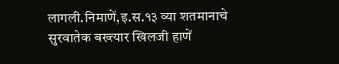लागली.निमाणें,इ.स.१३ व्या शतमानाचे सुरवातेक बख्त्यार खिलजी हाणें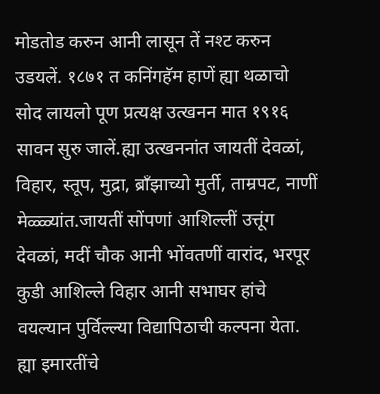मोडतोड करुन आनी लासून तें नश्ट करुन उडयलें. १८७१ त कनिंगहॅम हाणें ह्या थळाचो सोद लायलो पूण प्रत्यक्ष उत्खनन मात १९१६ सावन सुरु जालें.ह्या उत्खननांत जायतीं देवळां, विहार, स्तूप, मुद्रा, ब्राँझाच्यो मुर्ती, ताम्रपट, नाणीं मेळ्ळ्यांत.जायतीं सोंपणां आशिल्लीं उत्तूंग देवळां, मदीं चौक आनी भोंवतणीं वारांद, भरपूर कुडी आशिल्ले विहार आनी सभाघर हांचे वयल्यान पुर्विल्ल्या विद्यापिठाची कल्पना येता. ह्या इमारतींचे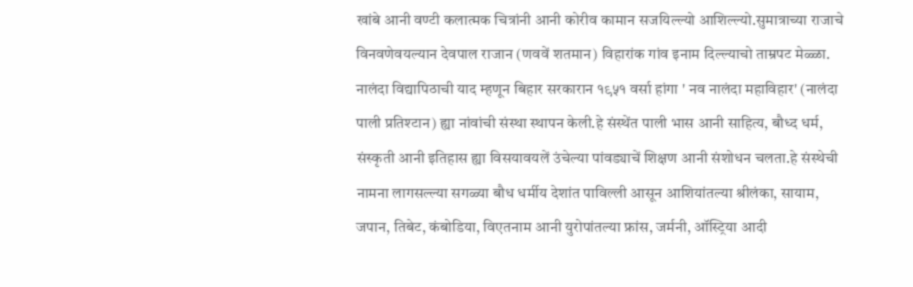खांबे आनी वण्टी कलात्मक चित्रांनी आनी कोरीव कामान सजयिल्ल्यो आशिल्ल्यो.सुमात्राच्या राजाचे विनवणेवयल्यान देवपाल राजान (णववें शतमान) विहारांक गांव इनाम दिल्ल्याचो ताम्रपट मेळ्ळा. नालंदा विद्यापिठाची याद म्हणून बिहार सरकारान १९५१ वर्सा हांगा ' नव नालंदा महाविहार' (नालंदा पाली प्रतिश्टान) ह्या नांवांची संस्था स्थापन केली.हे संस्थेंत पाली भास आनी साहित्य, बौध्द धर्म, संस्कृती आनी इतिहास ह्या विसयावयलें उंचेल्या पांवड्याचें शिक्षण आनी संशोधन चलता.हे संस्थेची नामना लागसल्ल्या सगळ्या बौध धर्मीय देशांत पाविल्ली आसून आशियांतल्या श्रीलंका, सायाम, जपान, तिबेट, कंबोडिया, विएतनाम आनी युरोपांतल्या फ्रांस, जर्मनी, ऑस्ट्रिया आदी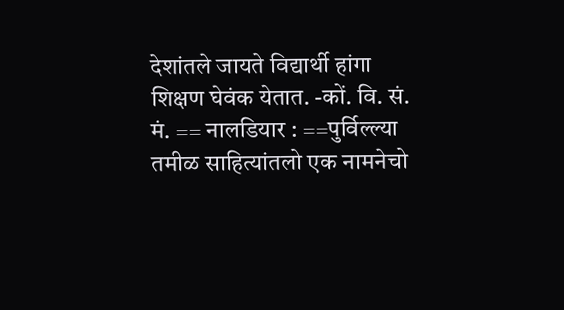देशांतले जायते विद्यार्थी हांगा शिक्षण घेवंक येतात. -कों. वि. सं. मं. == नालडियार : ==पुर्विल्ल्या तमीळ साहित्यांतलो एक नामनेचो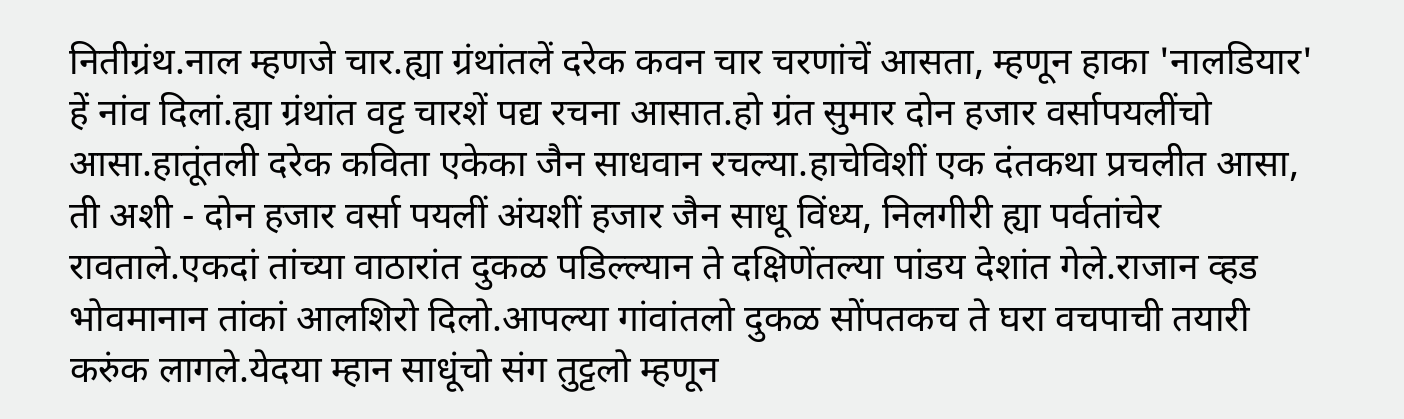नितीग्रंथ.नाल म्हणजे चार.ह्या ग्रंथांतलें दरेक कवन चार चरणांचें आसता, म्हणून हाका 'नालडियार' हें नांव दिलां.ह्या ग्रंथांत वट्ट चारशें पद्य रचना आसात.हो ग्रंत सुमार दोन हजार वर्सापयलींचो आसा.हातूंतली दरेक कविता एकेका जैन साधवान रचल्या.हाचेविशीं एक दंतकथा प्रचलीत आसा, ती अशी - दोन हजार वर्सा पयलीं अंयशीं हजार जैन साधू विंध्य, निलगीरी ह्या पर्वतांचेर रावताले.एकदां तांच्या वाठारांत दुकळ पडिल्ल्यान ते दक्षिणेंतल्या पांडय देशांत गेले.राजान व्हड भोवमानान तांकां आलशिरो दिलो.आपल्या गांवांतलो दुकळ सोंपतकच ते घरा वचपाची तयारी करुंक लागले.येदया म्हान साधूंचो संग तुट्टलो म्हणून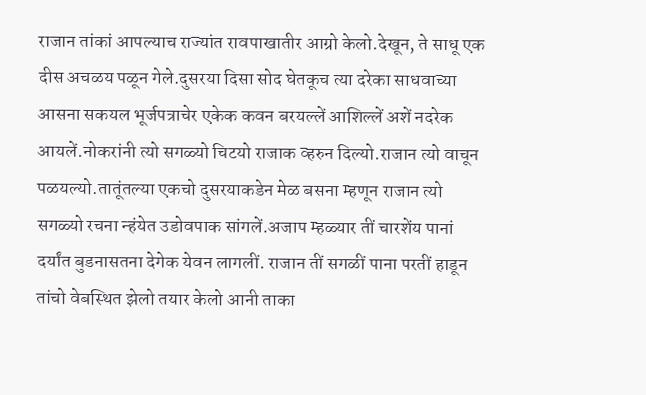राजान तांकां आपल्याच राज्यांत रावपाखातीर आग्रो केलो.देखून, ते साधू एक दीस अचळय पळून गेले.दुसरया दिसा सोद घेतकूच त्या दरेका साधवाच्या आसना सकयल भूर्जपत्राचेर एकेक कवन बरयल्लें आशिल्लें अशें नदरेक आयलें.नोकरांनी त्यो सगळ्यो चिटयो राजाक व्हरुन दिल्यो.राजान त्यो वाचून पळयल्यो.तातूंतल्या एकचो दुसरयाकडेन मेळ बसना म्हणून राजान त्यो सगळ्यो रचना न्हंयेत उडोवपाक सांगलें.अजाप म्हळ्यार तीं चारशेंय पानां दर्यांत बुडनासतना देगेक येवन लागलीं. राजान तीं सगळीं पाना परतीं हाडून तांचो वेबस्थित झेलो तयार केलो आनी ताका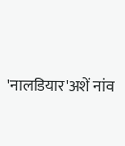'नालडियार'अशें नांव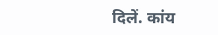दिलें. कांय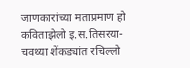जाणकारांच्या मताप्रमाण हो कविताझेलो इ.स.तिसरया-चवथ्या शेंकड्यांत रचिल्लो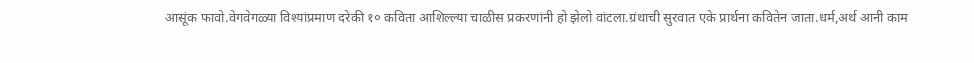आसूंक फावो.वेगवेगळ्या विश्यांप्रमाण दरेकी १० कविता आशिल्ल्या चाळीस प्रकरणांनी हो झेलो वांटला.ग्रंथाची सुरवात एके प्रार्थना कवितेन जाता.धर्म,अर्थ आनी काम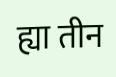ह्या तीन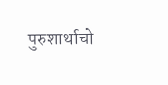पुरुशार्थाचो